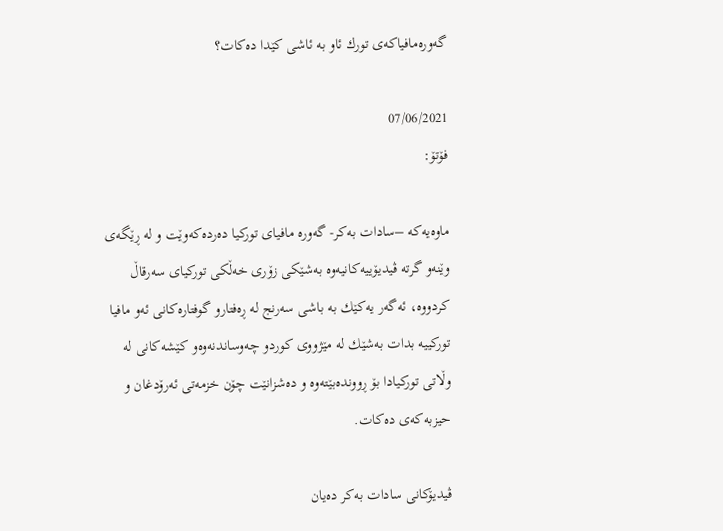گه‌وره‌مافیاكه‌ی تورك ئاو به‌ ئاشی كێدا ده‌كات؟

07/06/2021
فۆتۆ:

ماوه‌یه‌كه‌ –سادات به‌كر- گه‌وره‌ مافیای توركیا ده‌رده‌كه‌وێت و له‌ ڕێگه‌ی وێنه‌و گرته‌ ڤیدیۆییه‌كانیه‌وه‌ به‌شێكی زۆری خه‌ڵكی توركیای سه‌رقاڵ كردووه‌، ئه‌گه‌ر یه‌كێك به‌ باشی سه‌رنج له‌ ڕه‌فتارو گوفتاره‌كانی ئه‌و مافیا توركییه‌ بدات به‌شێك له‌ مێژووی كوردو چه‌وساندنه‌وه‌و كێشه‌كانی له‌ وڵاتی توركیادا بۆ ڕوونده‌بێته‌وه و ده‌شزانێت چۆن خزمه‌تی ئه‌رۆدغان و حیزبه‌كه‌ی ده‌كات‌.

ڤیدیۆكانی سادات به‌كر ده‌یان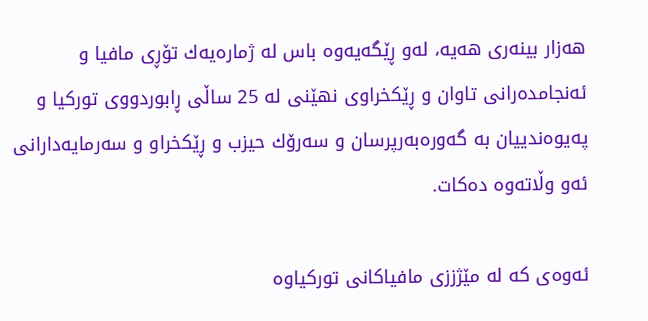هه‌زار بینه‌ری هه‌یه‌، له‌و ڕێگه‌یه‌وه‌ باس له‌ ژماره‌یه‌ك تۆڕی مافیا و ئه‌نجامده‌رانی تاوان و ڕێكخراوی نهێنی له‌ 25 ساڵی ڕابوردووی توركیا و په‌یوه‌ندییان به‌ گه‌وره‌به‌رپرسان و سه‌رۆك حیزب و ڕێكخراو و سه‌رمایه‌دارانی ئه‌و وڵاته‌وه‌ ده‌كات.

ئه‌وه‌ی كه‌ له‌ مێژززی مافیاكانی توركیاوه‌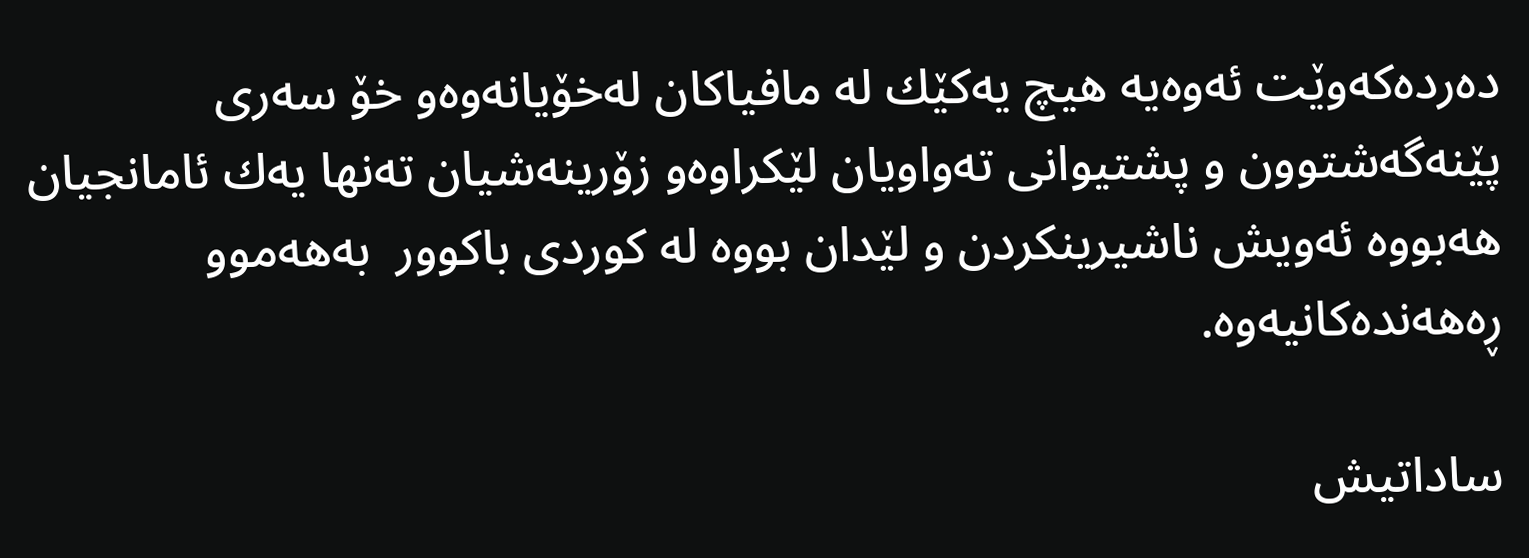ده‌رده‌كه‌وێت ئه‌وه‌یه‌ هیچ یه‌كێك له‌ مافیاكان له‌خۆیانه‌وه‌و خۆ سه‌ری پێنه‌گه‌شتوون و پشتیوانی ته‌واویان لێكراوه‌و زۆرینه‌شیان ته‌نها یه‌ك ئامانجیان هه‌بووه‌ ئه‌ویش ناشیرینكردن و لێدان بووه‌ له‌ كوردی باكوور  به‌هه‌موو ڕه‌هه‌نده‌كانیه‌وه‌.

ساداتیش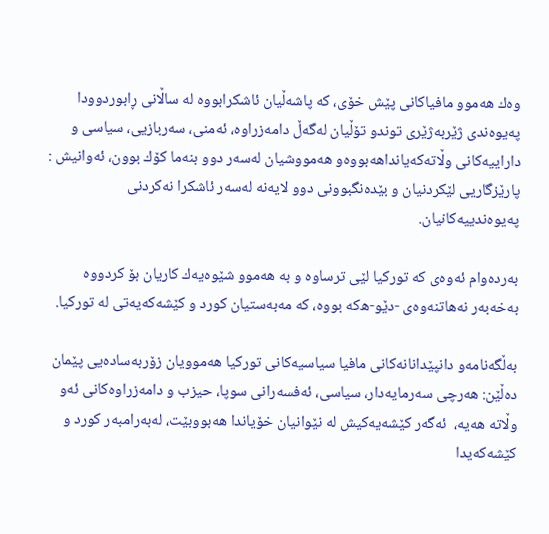وه‌ك هه‌موو مافیاكانی پێش خۆی، كه‌ پاشه‌ڵیان ئاشكرابووه له‌ ساڵانی ڕابوردوودا په‌یوه‌ندی ژێربه‌ژێری توندو تۆڵیان له‌گه‌ڵ دامه‌زراوه‌، ئه‌منی، سه‌ربازیی، سیاسی و داراییه‌كانی وڵاته‌كه‌یانداهه‌بووه‌و هه‌مووشیان له‌سه‌ر دوو بنه‌ما كۆك بوون، ئه‌وانیش : پارێزگاریی لێكردنیان و بێده‌نگبوونی دوو لایه‌نه‌ له‌سه‌ر ئاشكرا نه‌كردنی په‌یوه‌ندییه‌كانیان.

به‌رده‌وام ئه‌وه‌ی كه‌ توركیا لێی ترساوه‌ و به‌ هه‌موو شێوه‌یه‌ك كاریان بۆ كردووه‌  به‌خه‌به‌ر نه‌هاتنه‌وه‌ی -دێو-ه‌كه‌ بووه‌، كه‌ مه‌به‌ستیان كورد و كێشه‌كه‌یه‌تی له‌ توركیا.

به‌ڵگه‌نامه‌و دانپێدانانه‌كانی مافیا سیاسیه‌كانی توركیا هه‌موویان زۆربه‌ساده‌یی پێمان ده‌ڵێن: هه‌رچی سه‌رمایه‌دار، سیاسی، ئه‌فسه‌رانی سوپا، حیزب و دامه‌زراوه‌كانی ئه‌و وڵاته هه‌یه‌، ‌ ئه‌گه‌ر كێشه‌یه‌كیش له‌ نێوانیان خۆیاندا هه‌بووبێت، له‌به‌رامبه‌ر كورد و كێشه‌كه‌یدا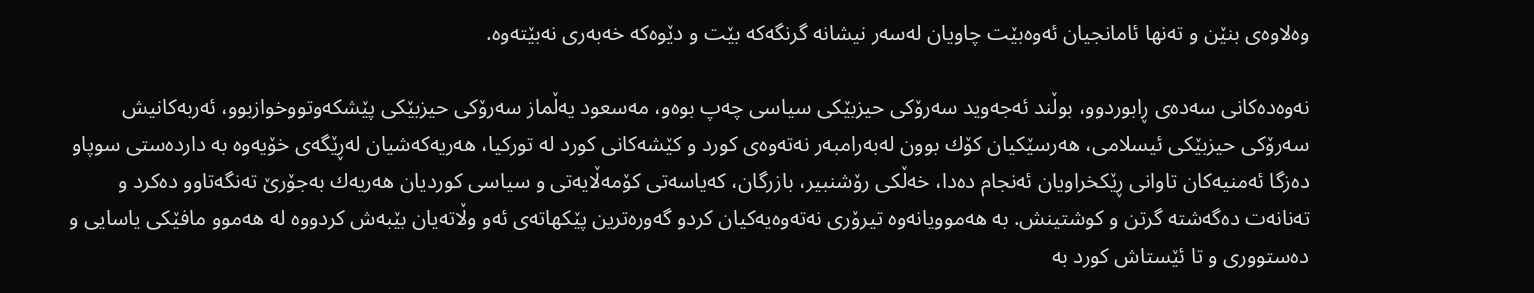وه‌لاوه‌ی بنێن و ته‌نها ئامانجیان ئه‌وه‌بێت چاویان له‌سه‌ر نیشانه‌ گرنگه‌كه‌ بێت و دێوه‌كه‌ خه‌به‌ری نه‌بێته‌وه‌.

نه‌وه‌ده‌كانی سه‌ده‌ی ڕابوردوو، بوڵند ئه‌جه‌وید سه‌رۆكی حیزبێكی سیاسی چه‌پ بوه‌و، مه‌سعود یه‌ڵماز سه‌رۆكی حیزبێكی پێشكه‌وتووخوازبوو، ئه‌ربه‌كانیش سه‌رۆكی حیزبێكی ئیسلامی، هه‌رسێكیان كۆك بوون له‌به‌رامبه‌ر نه‌ته‌وه‌ی كورد و كێشه‌كانی كورد له‌ توركیا، هه‌ریه‌كه‌شیان له‌ڕێگه‌ی خۆیه‌وه‌ به‌ دارده‌ستی سوپاو ده‌زگا ئه‌منیه‌كان تاوانی ڕێكخراویان ئه‌نجام ده‌دا، خه‌ڵكی رۆشنبیر، بازرگان، كه‌یاسه‌تی كۆمه‌ڵایه‌تی و سیاسی كوردیان هه‌ریه‌ك به‌جۆرێ ته‌نگه‌تاوو ده‌كرد و ته‌نانه‌ت ده‌گه‌شته‌ گرتن و كوشتینش. به‌ هه‌موویانه‌وه‌ تیرۆری نه‌ته‌وه‌یه‌كیان كردو گه‌وره‌ترین پێكهاته‌ی ئه‌و وڵاته‌یان بێبه‌ش كردووه‌ له‌ هه‌موو مافێكی یاسایی و ده‌ستووری و تا ئێستاش كورد به‌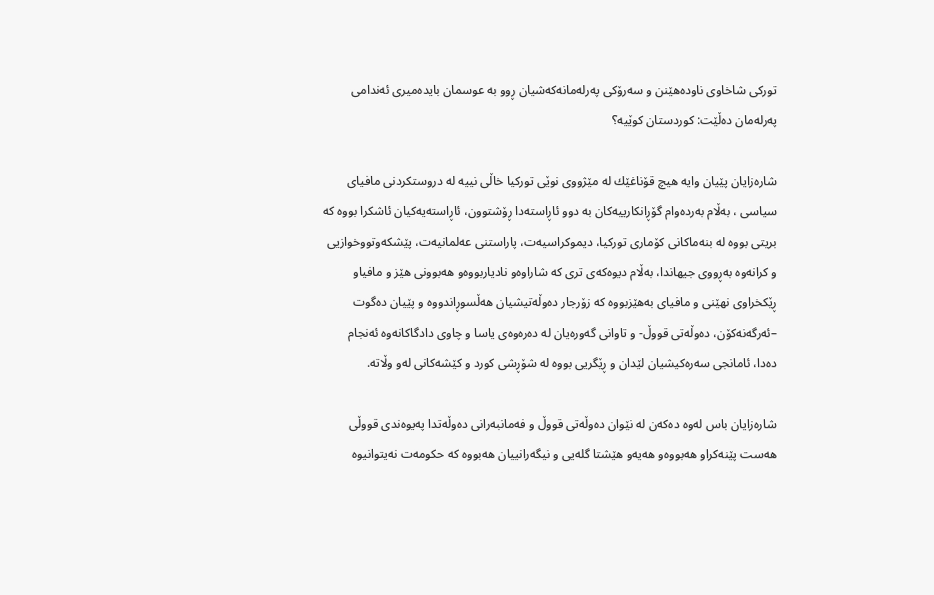توركی شاخاوی ناوده‌هێنن و سه‌رۆكی په‌رله‌مانه‌كه‌شیان ڕوو به‌ عوسمان بایده‌میری ئه‌ندامی په‌رله‌مان ده‌ڵێت: كوردستان كوێیه‌؟

شاره‌زایان پێیان وایه‌ هیچ قۆناغێك له‌ مێژووی نوێی توركیا خاڵی نییه‌ له‌ دروستكردنی مافیای سیاسی ، به‌ڵام به‌رده‌وام گۆڕانكارییه‌كان به‌ دوو ئاڕاسته‌دا ڕۆشتوون، ئاڕاسته‌یه‌كیان ئاشكرا بووه‌ كه‌ بریتی بووه‌ له‌ بنه‌ماكانی كۆماری توركیا، دیموكراسیه‌ت، پاراستنی عه‌لمانیه‌ت، پێشكه‌وتووخوازیی و كرانه‌وه‌ به‌ڕووی جیهاندا، به‌ڵام دیوه‌كه‌ی تری كه‌ شاراوه‌و نادیاربووه‌و هه‌بوونی هێز و مافیاو ڕێكخراوی نهێنی و مافیای به‌هێزبووه‌ كه‌ زۆرجار ده‌وڵه‌تیشیان هه‌ڵسوڕاندووه‌ و پێیان ده‌گوت –ئه‌رگه‌نه‌كۆن، ده‌وڵه‌تی قووڵ- و تاوانی گه‌وره‌یان له‌ ده‌ره‌وه‌ی یاسا و چاوی دادگاكانه‌وه‌ ئه‌نجام ده‌دا، ئامانجی سه‌ره‌كیشیان لێدان و ڕێگریی بووه‌ له‌ شۆڕشی كورد و كێشه‌كانی له‌و وڵاته‌.

شاره‌زایان باس له‌وه‌ ده‌كه‌ن له‌ نێوان ده‌وڵه‌تی قووڵ و فه‌مانبه‌رانی ده‌وڵه‌تدا په‌یوه‌ندی قووڵی هه‌ست پێنه‌كراو هه‌بووه‌و هه‌یه‌و هێشتا گله‌یی و نیگه‌رانییان هه‌بووه‌ كه‌ حكومه‌ت نه‌یتوانیوه‌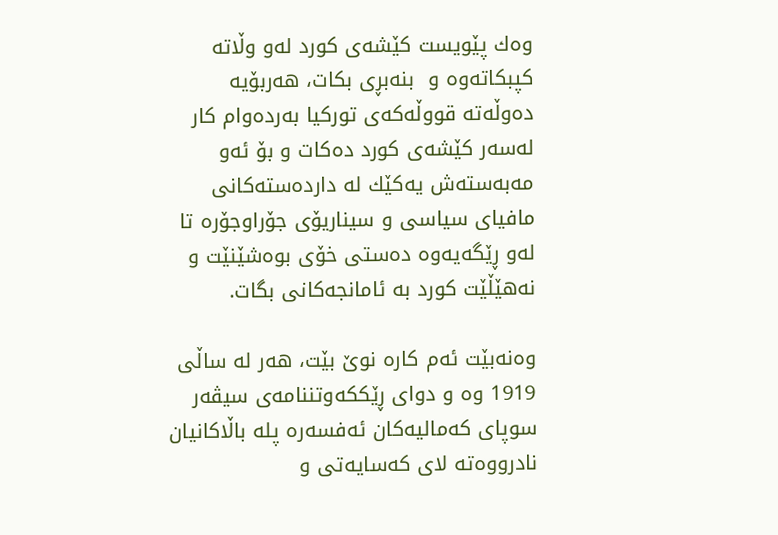وه‌ك پێویست كێشه‌ی كورد له‌و وڵاته‌ كپبكاته‌وه‌ و  بنه‌بڕی بكات، هه‌ربۆیه‌ ده‌وڵه‌ته‌ قووڵه‌كه‌ی توركیا به‌رده‌وام كار له‌سه‌ر كێشه‌ی كورد ده‌كات و بۆ ئه‌و مه‌به‌سته‌ش یه‌كێك له‌ دارده‌سته‌كانی مافیای سیاسی و سیناریۆی جۆراوجۆره‌ تا له‌و ڕێگه‌یه‌وه‌ ده‌ستی خۆی بوه‌شێنێت و نه‌هێڵێت كورد به‌ ئامانجه‌كانی بگات.

وه‌نه‌بێت ئه‌م كاره‌ نوێ بێت، هه‌ر له‌ ساڵی 1919 وه‌ و دوای ڕێككه‌وتننامه‌ی سیڤه‌ر سوپای كه‌مالیه‌كان ئه‌فسه‌ره‌ پله‌ باڵاكانیان نادرووه‌ته‌ لای كه‌سایه‌تی و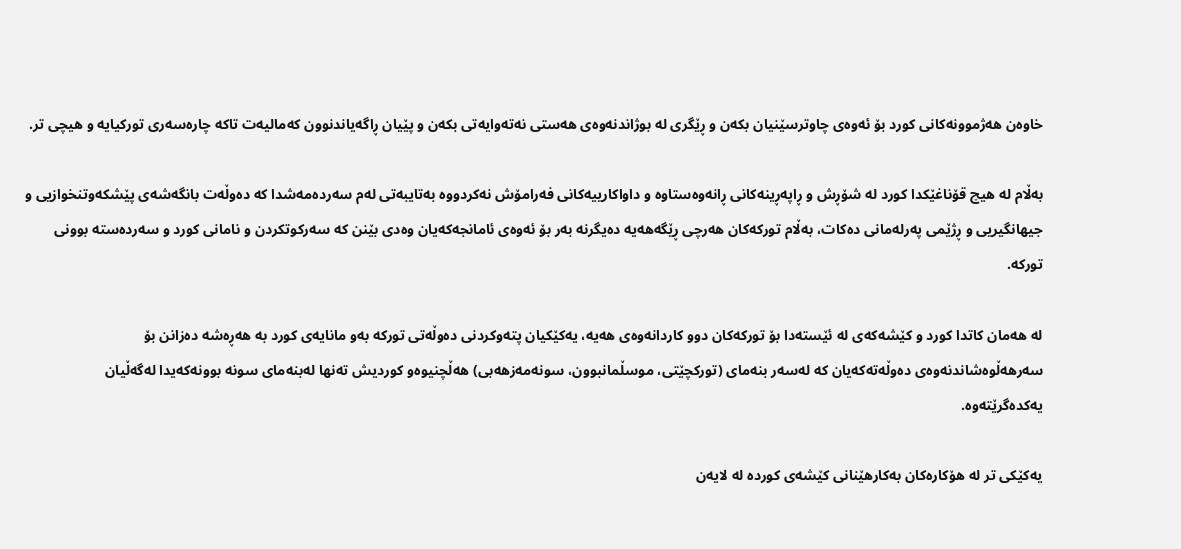خاوه‌ن هه‌ژموونه‌كانی كورد بۆ ئه‌وه‌ی چاوترسێنیان بكه‌ن و ڕێگری له‌ بوژاندنه‌وه‌ی هه‌ستی نه‌ته‌وایه‌تی بكه‌ن و پێیان ڕاگه‌یاندنوون كه‌مالیه‌ت تاكه‌ چاره‌سه‌ری توركیایه‌ و هیچی تر.

به‌ڵام له‌ هیچ قۆناغێكدا كورد له‌ شۆڕش و ڕاپه‌ڕینه‌كانی ڕانه‌وه‌ستاوه‌ و داواكارییه‌كانی فه‌رامۆش نه‌كردووه‌ به‌تایبه‌تی له‌م سه‌رده‌مه‌شدا كه‌ ده‌وڵه‌ت بانگه‌شه‌ی پێشكه‌وتنخوازیی و جیهانگیریی و ڕژێمی په‌رله‌مانی ده‌كات، به‌ڵام توركه‌كان هه‌رچی ڕێگه‌هه‌یه‌ ده‌یگرنه‌ به‌ر بۆ ئه‌وه‌ی ئامانجه‌كه‌یان وه‌دی بێنن كه‌ سه‌ركوتكردن و نامانی كورد و سه‌رده‌سته‌ بوونی توركه‌.

له‌ هه‌مان كاتدا كورد و كێشه‌كه‌ی له‌ ئێسته‌دا بۆ توركه‌كان دوو كاردانه‌وه‌ی هه‌یه‌، یه‌كێكیان پته‌وكردنی ده‌وڵه‌تی توركه‌ به‌و مانایه‌ی كورد به‌ هه‌ڕه‌شه‌ ده‌زانن بۆ سه‌رهه‌ڵوه‌شاندنه‌وه‌ی ده‌وڵه‌ته‌كه‌یان كه‌ له‌سه‌ر بنه‌مای (توركچێتی، موسڵمانبوون، سونه‌مه‌زهه‌بی) هه‌ڵچنیوه‌و كوردیش ته‌نها له‌بنه‌مای سونه‌ بوونه‌كه‌یدا له‌گه‌ڵیان یه‌كده‌گرێته‌وه.

یه‌كێكی تر له‌ هۆكاره‌كان به‌كارهێنانی كێشه‌ی كورده‌ له‌ لایه‌ن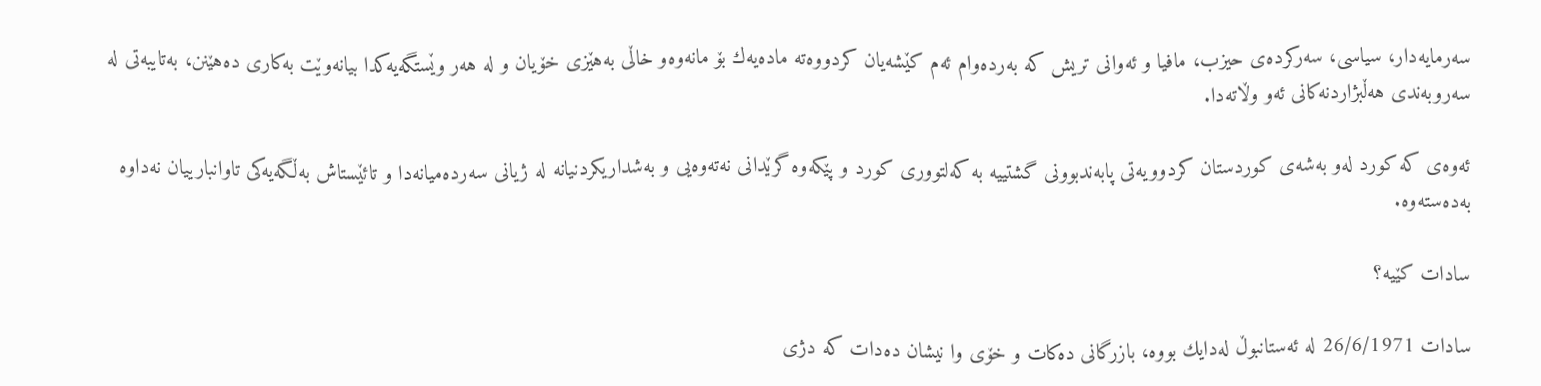سه‌رمایه‌دار، سیاسی، سه‌ركرده‌ی حیزب، مافیا و ئه‌وانی تریش كه‌ به‌رده‌وام ئه‌م كێشه‌یان كردووه‌ته‌ ماده‌یه‌ك بۆ مانه‌وه‌و خاڵی به‌هێزی خۆیان و له‌ هه‌ر وێستگه‌یه‌كدا بیانه‌وێت به‌كاری ده‌هێنن، به‌تایبه‌تی له‌ سه‌روبه‌ندی هه‌ڵبژاردنه‌كانی ئه‌و وڵاته‌دا.

ئه‌وه‌ی كه‌ كورد له‌و به‌شه‌ی كوردستان كردوویه‌تی پابه‌ندبوونی گشتییه‌ به‌ كه‌لتووری كورد و پێكه‌وه‌ گرێدانی نه‌ته‌وه‌یی و به‌شداریكردنیانه‌ له‌ ژیانی سه‌رده‌میانه‌دا و تائێستاش به‌ڵگه‌یه‌كی تاوانبارییان نه‌داوه‌ به‌ده‌سته‌وه‌.

سادات كێیه‌؟

سادات 26/6/1971 له‌ ئه‌ستانبوڵ له‌دایك بووه‌، بازرگانی ده‌كات و خۆی وا نیشان ده‌دات كه‌ دژی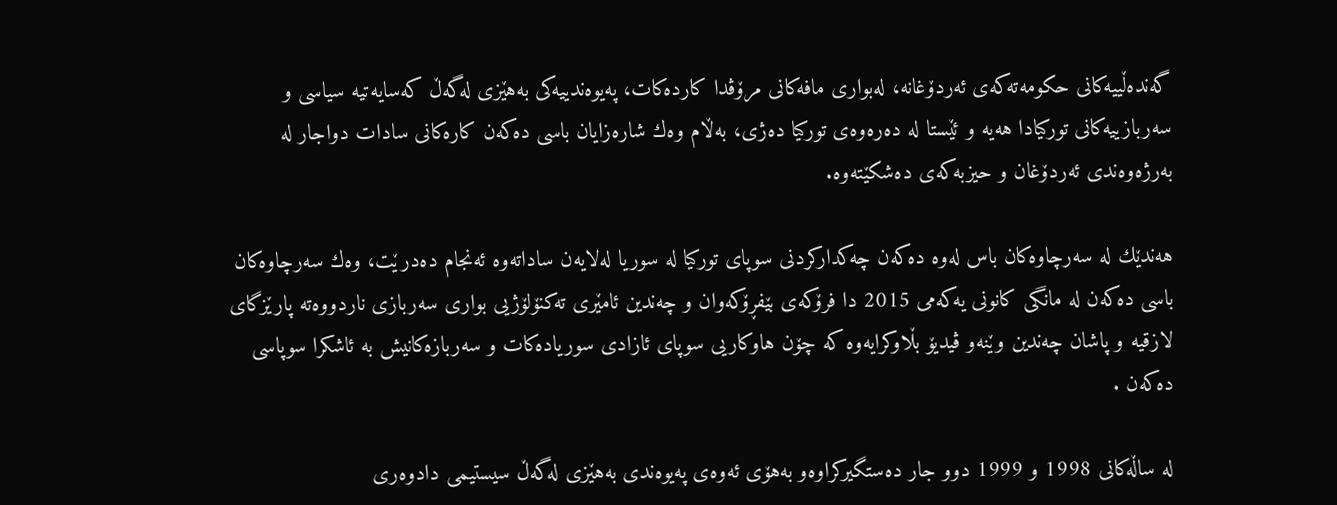گه‌نده‌ڵییه‌كانی حكومه‌ته‌كه‌ی ئه‌ردۆغانه‌، له‌بواری مافه‌كانی مرۆڤدا كارده‌كات، په‌یوه‌ندییه‌كی به‌هێزی له‌گه‌ڵ كه‌سایه‌تیه‌ سیاسی و سه‌ربازییه‌كانی توركیادا هه‌یه‌ و ئێستا له‌ ده‌ره‌وه‌ی توركیا ده‌ژی، به‌ڵام وه‌ك شاره‌زایان باسی ده‌كه‌ن كاره‌كانی سادات دواجار له‌ به‌رژه‌وه‌ندی ئه‌ردۆغان و حیزبه‌كه‌ی ده‌شكێته‌وه‌.

هه‌ندێك له‌ سه‌رچاوه‌كان باس له‌وه‌ ده‌كه‌ن چه‌كداركردنی سوپای توركیا له‌ سوریا له‌لایه‌ن ساداته‌وه‌ ئه‌نجام ده‌درێت، وه‌ك سه‌رچاوه‌كان باسی ده‌كه‌ن له‌ مانگی كانونی یه‌كه‌می 2015 دا فرۆكه‌ی بێفڕۆكه‌وان و چه‌ندین ئامێری ته‌كنۆلۆژیی بواری سه‌ربازی ناردووه‌ته‌ پارێزگای لازقیه‌ و پاشان چه‌ندین وێنه‌و ڤیدیۆ بڵاوكرایه‌وه‌ كه‌ چۆن هاوكاریی سوپای ئازادی سوریاده‌كات و سه‌ربازه‌كانیش به‌ ئاشكرا سوپاسی ده‌كه‌ن .

له‌ ساڵه‌كانی 1998 و 1999 دوو جار ده‌ستگیركراوه‌و به‌هۆی ئه‌وه‌ی په‌یوه‌ندی به‌هێزی له‌گه‌ڵ سیستیمی دادوه‌ری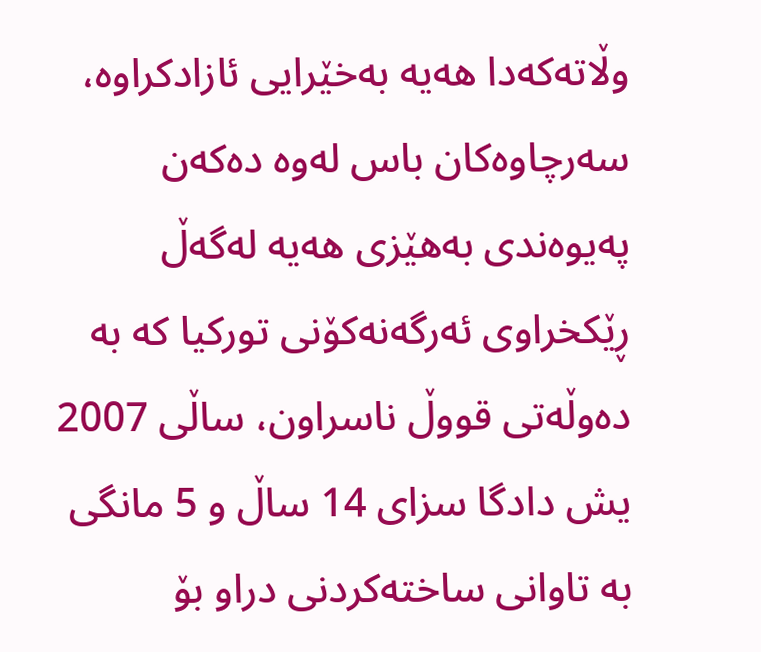وڵاته‌كه‌دا هه‌یه‌ به‌خێرایی ئازادكراوه‌، سه‌رچاوه‌كان باس له‌وه‌ ده‌كه‌ن په‌یوه‌ندی به‌هێزی هه‌یه‌ له‌گه‌ڵ ڕێكخراوی ئه‌رگه‌نه‌كۆنی توركیا كه‌ به‌ ده‌وڵه‌تی قووڵ ناسراون، ساڵی 2007 یش دادگا سزای 14 ساڵ و 5 مانگی به‌ تاوانی ساخته‌كردنی دراو بۆ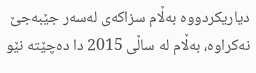دیاریكردووه‌ به‌ڵام سزاكه‌ی له‌سه‌ر جێبه‌جێ نه‌كراوه‌، به‌ڵام له‌ ساڵی 2015 دا ده‌چێته‌ نێو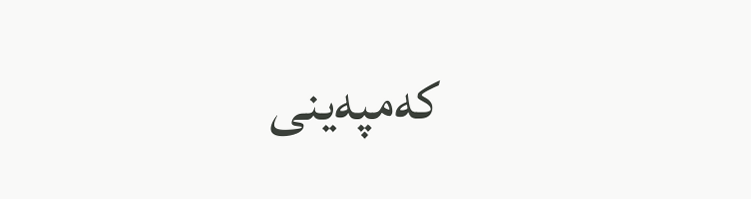كه‌مپه‌ینی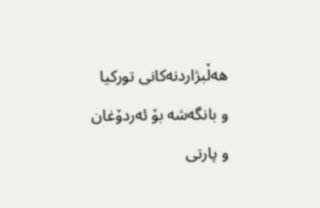هه‌ڵبژاردنه‌كانی توركیا و بانگه‌شه‌ بۆ ئه‌ردۆغان و پارتی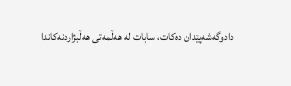دادوگه‌شه‌پێدان ده‌كات، سابات له‌ هه‌ڵمه‌تی هه‌ڵبژاردنه‌كاندا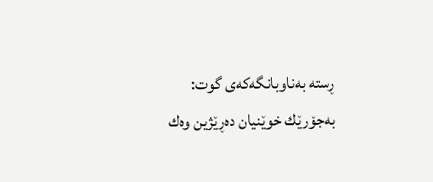ڕسته‌ به‌ناوبانگه‌كه‌ی گوت: به‌جۆرێك خوێنیان ده‌ڕێژین وه‌ك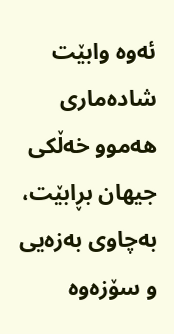ئه‌وه‌ وابێت شاده‌ماری هه‌موو خه‌ڵكی جیهان بڕابێت، به‌چاوی به‌زه‌یی و سۆزه‌وه‌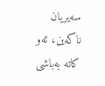سه‌یریان ناكه‌ین، ئه‌و كاته‌ به‌باشی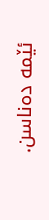ئێمه‌ ده‌ناسن.